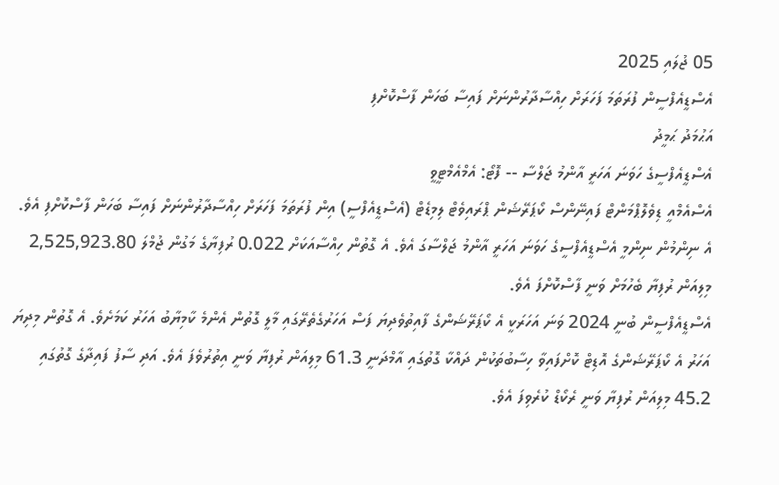05 ޖުލައި 2025
އެސްޑީއެފްސީން ފުރަތަމަ ފަހަރަށް ހިއްސާދާރުންނަށް ފައިސާ ބަހަން ފާސްކޮށްފި
އަޙުމަދު ޙަމީދު
އެސްޑީއެފްސީގެ ހަވަނަ އަހަރީ އާންމު ޖަލްސާ -- ފޮޓޯ: އެމްއެމްޓީވީ
އެސްއެމްއީ ޑިވެލޮޕްމަންޓް ފައިނޭންސް ކޯޕަރޭޝަން ޕްރައިވެޓް ލިމިޑެޓް (އެސްޑީއެފްސީ) އިން ފުރަތަމަ ފަހަރަށް ހިއްސާދާރުންނަށް ފައިސާ ބަހަން ފާސްކޮށްފި އެވެ.
އެ ނިންމުން ނިންމީ އެސްޑީއެފްސީގެ ހަވަނަ އަހަރީ އާންމު ޖަލްސާގަ އެވެ. އެ ގޮތުން ހިއްސާއަކަށް 0.022 ރުފިޔާގެ މަގުން ޖުމްލަ 2,525,923.80 މިލިއަން ރުފިޔާ ބެހުމަށް ވަނީ ފާސްކޮށްފަ އެވެ.
އެސްޑީއެފްސީން ބުނީ 2024 ވަނަ އަހަރަކީ އެ ކޯޕަރޭޝަންގެ ފާއިތުވެދިޔަ ފަސް އަހަރުގެތެރޭގައި މާލީ ގޮތުން އެންމެ ކާމިޔާބު އަހަރު ކަމަށެވެ. އެ ގޮތުން މިދިޔަ އަހަރު އެ ކޯޕަރޭޝަންގެ އޮޑިޓް ކޮށްފައިވާ ހިސާބުތަކުން ދައްކާ ގޮތުގައި އާމްދަނީ 61.3 މިލިއަން ރުފިޔާ ވަނީ އިތުރުވެފަ އެވެ. އަދި ސާފު ފައިދާގެ ގޮތުގައި 45.2 މިލިއަން ރުފިޔާ ވަނީ ރެކޯޑް ކުރެވިފަ އެވެ.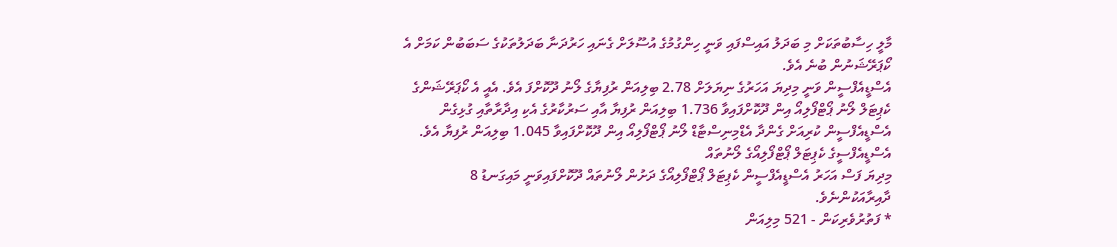މާލީ ހިސާބުތަކަށް މި ބަދަލު އައިސްފައި ވަނީ ހިންގުމުގެ އުސޫލަށް ގެނައި ހަރުދަނާ ބަދަލުތަކުގެ ސަބަބުން ކަމަށް އެ ކޯޕަރޭޝަނުން ބުނެ އެވެ.
އެސްޑީއެފްސީން ވަނީ މިދިޔަ އަހަރުގެ ނިޔަލަށް 2.78 ބިލިއަން ރުފިޔާގެ ލޯނު ދޫކޮށްފަ އެވެ. އެއީ އެ ކޯޕަރޭޝަންގެ ކެޕިޓަލް ލޯނު ޕޯޓްފޯލިއޯ އިން ދޫކޮށްފައިވާ 1.736 ބިލިއަން ރުފިޔާ އާއި ސަރުކާރުގެ އެކި އިދާރާތާއި ގުޅިގެން އެސްޑީއެފްސީން ކުރިއަށް ގެންދާ އެޑްމިނިސްޓާޑް ލޯނު ޕޯޓްފޯލިއޯ އިން ދޫކޮށްފައިވާ 1.045 ބިލިއަން ރުފިޔާ އެވެ.
އެސްޑީއެފްސީގެ ކެޕިޓަލް ޕޯޓްފޯލިއޯގެ ލޯނުތައް
މިދިޔަ ފަސް އަހަރު އެސްޑީއެފްސީން ކެޕިޓަލް ޕޯޓްފޯލިއޯގެ ދަށުން ލޯނުތައް ދޫކޮށްފައިވަނީ މައިގަނޑު 8 ދާއިރާއަކުންނެވެ.
* ފަތުރުވެރިކަން - 521 މިލިއަން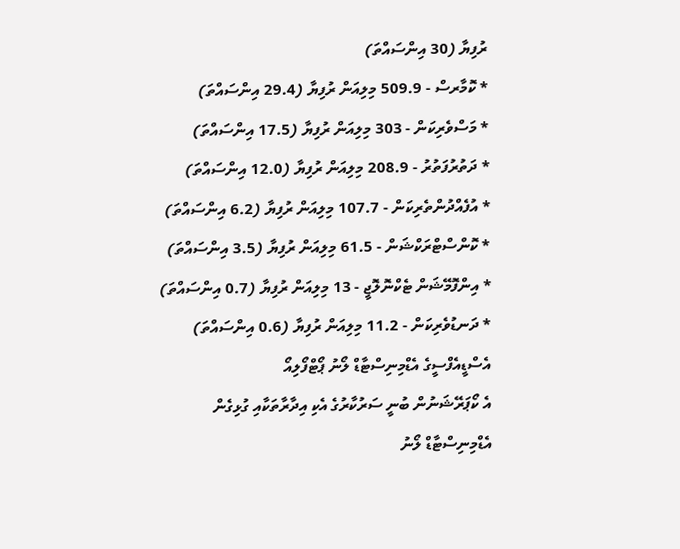ރުފިޔާ (30 އިންސައްތަ)
* ކޮމާރސް - 509.9 މިލިއަން ރުފިޔާ (29.4 އިންސައްތަ)
* މަސްވެރިކަން - 303 މިލިއަން ރުފިޔާ (17.5 އިންސައްތަ)
* ދަތުރުފަތުރު - 208.9 މިލިއަން ރުފިޔާ (12.0 އިންސައްތަ)
* އުފެއްދުންތެރިކަން - 107.7 މިލިއަން ރުފިޔާ (6.2 އިންސައްތަ)
* ކޮންސްޓްރަކްޝަން - 61.5 މިލިއަން ރުފިޔާ (3.5 އިންސައްތަ)
* އިންފޮމޭޝަން ޓެކްނޮލޮޖީ - 13 މިލިއަން ރުފިޔާ (0.7 އިންސައްތަ)
* ދަނޑުވެރިކަން - 11.2 މިލިއަން ރުފިޔާ (0.6 އިންސައްތަ)
އެސްޑީއެފްސީގެ އެޑްމިނިސްޓާޑް ލޯނު ޕޯޓްފޯލިއޯ
އެ ކޯޕަރޭޝަނުން ބުނީ ސަރުކާރުގެ އެކި އިދާރާތަކާއި ގުޅިގެން އެޑްމިނިސްޓާޑް ލޯނު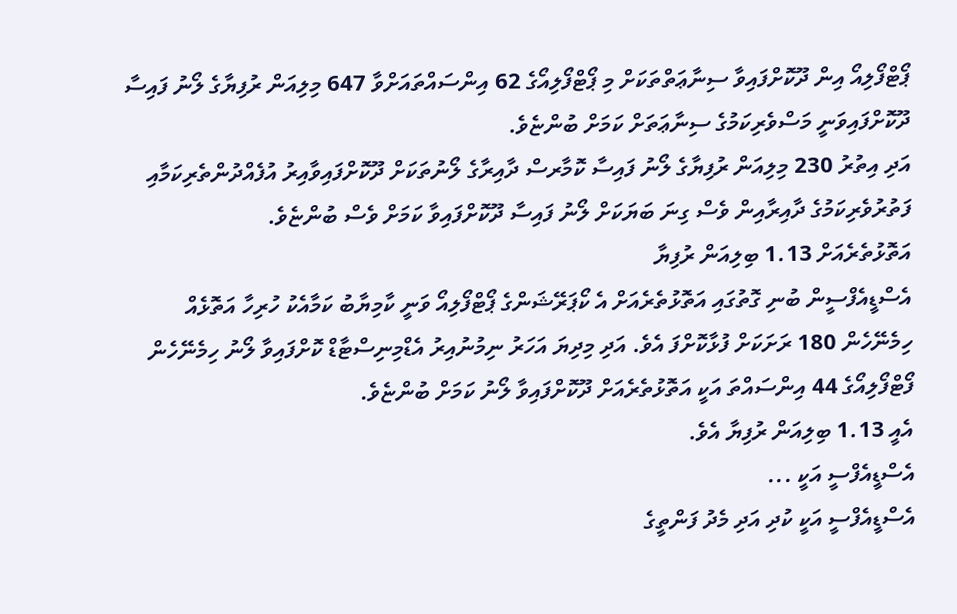ޕޯޓްފޯލިއޯ އިން ދޫކޮށްފައިވާ ސިނާޢަތްތަކަށް މި ޕޯޓްފޯލިއޯގެ 62 އިންސައްތައަށްވާ 647 މިލިއަން ރުފިޔާގެ ލޯނު ފައިސާ ދޫކޮށްފައިވަނީ މަސްވެރިކަމުގެ ސިނާޢަތަށް ކަމަށް ބުންޏެވެ.
އަދި އިތުރު 230 މިލިއަން ރުފިޔާގެ ލޯނު ފައިސާ ކޮމާރސް ދާއިރާގެ ލޯނުތަކަށް ދޫކޮށްފައިވާއިރު އުފެއްދުންތެރިކަމާއި ފަތުރުވެރިކަމުގެ ދާއިރާއިން ވެސް ގިނަ ބަޔަކަށް ލޯނު ފައިސާ ދޫކޮށްފައިވާ ކަމަށް ވެސް ބުންޏެވެ.
އަތޮޅުތެރެއަށް 1.13 ބިލިއަން ރުފިޔާ
އެސްޑީއެފްސީން ބުނި ގޮތުގައި އަތޮޅުތެރެއަށް އެ ކޯޕަރޭޝަންގެ ޕޯޓްފޯލިއޯ ވަނީ ކާމިޔާބު ކަމާއެކު ހުރިހާ އަތޮޅެއް ހިމެނޭހެން 180 ރަށަކަށް ފުޅާކޮށްފަ އެވެ. އަދި މިދިޔަ އަހަރު ނިމުނުއިރު އެޑްމިނިސްޓާޑް ކޮށްފައިވާ ލޯނު ހިމެނޭހެން ފޯޓްފޯލިއޯގެ 44 އިންސައްތަ އަކީ އަތޮޅުތެރެއަށް ދޫކޮށްފައިވާ ލޯނު ކަމަށް ބުންޏެވެ.
އެއީ 1.13 ބިލިއަން ރުފިޔާ އެވެ.
އެސްޑީއެފްސީ އަކީ ...
އެސްޑީއެފްސީ އަކީ ކުދި އަދި މެދު ފަންތީގެ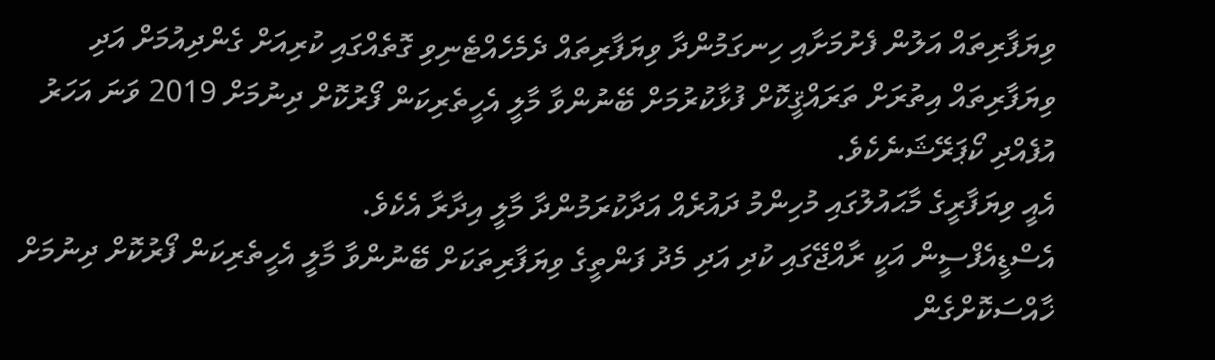ވިޔަފާރިތައް އަލުން ފެށުމަށާއި ހިނގަމުންދާ ވިޔަފާރިތައް ދެމެހެއްޓެނިވި ގޮތެއްގައި ކުރިއަށް ގެންދިއުމަށް އަދި ވިޔަފާރިތައް އިތުރަށް ތަރައްޤީކޮށް ފުޅާކުރުމަށް ބޭނުންވާ މާލީ އެހީތެރިކަން ފޯރުކޮށް ދިނުމަށް 2019 ވަނަ އަހަރު އުފެއްދި ކޯޕަރޭޝަނެކެވެ.
އެއީ ވިޔަފާރީގެ މާޙައުލުގައި މުހިންމު ދައުރެއް އަދާކުރަމުންދާ މާލީ އިދާރާ އެކެވެ.
އެސްޑީއެފްސީން އަކީ ރާއްޖޭގައި ކުދި އަދި މެދު ފަންތީގެ ވިޔަފާރިތަކަށް ބޭނުންވާ މާލީ އެހީތެރިކަން ފޯރުކޮށް ދިނުމަށް ޚާއްސަކޮށްގެން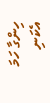ހިންގާ ހަމަ އެކަނި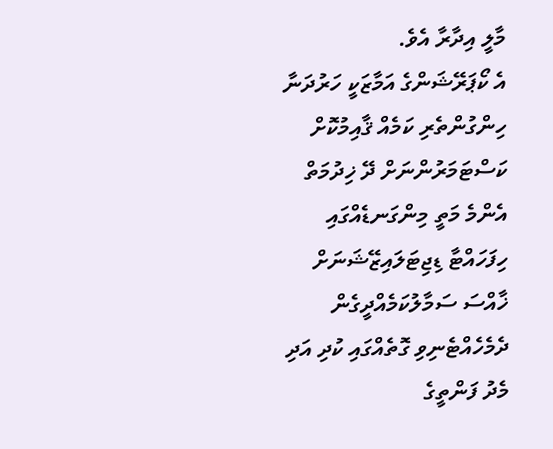މާލީ އިދާރާ އެވެ.
އެ ކޯޕަރޭޝަންގެ އަމާޒަކީ ހަރުދަނާ ހިންގުންތެރި ކަމެއް ޤާއިމުކޮށް ކަސްޓަމަރުންނަށް ދޭ ޚިދުމަތް އެންމެ މަތީ މިންގަނޑެއްގައި ހިފަހައްޓާ ޑިޖިޓަލައިޒޭޝަނަށް ޚާއްސަ ސަމާލުކަމެއްދީގެން ދެމެހެއްޓެނިވި ގޮތެއްގައި ކުދި އަދި މެދު ފަންތީގެ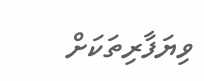ވިޔަފާރިތަކަށް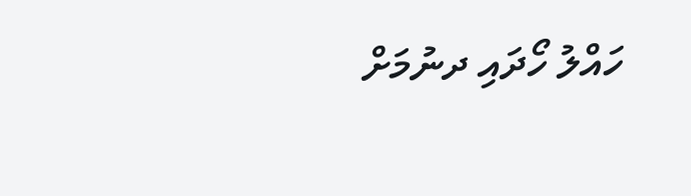ހައްލު ހޯދައި ދނުމަށް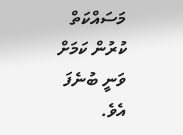މަސައްކަތް ކުރުން ކަމަށް ވަނީ ބުނެފަ އެވެ.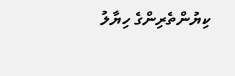ކިޔުންތެރިންގެ ހިޔާލު